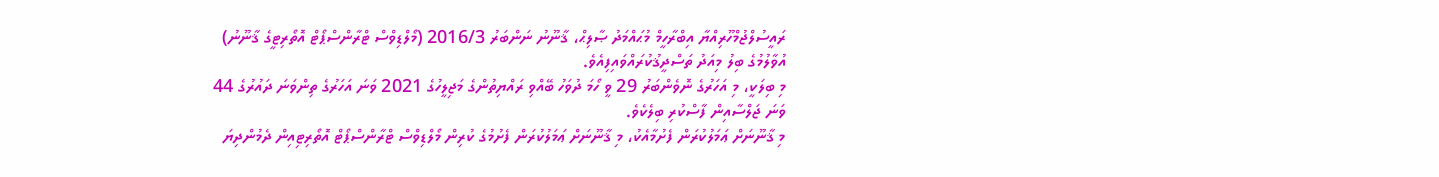ރައީސުލްޖުމްހޫރިއްޔާ އިބްރާހީމް މުޙައްމަދު ޞާލިޙް، ޤާނޫނު ނަންބަރު 2016/3 (މޯލްޑިވްސް ޓްރާންސްޕޯޓް އޮތޯރިޓީގެ ޤާނޫނު) އުވާލުމުގެ ބިލު މިއަދު ތަސްދީޤުކުރައްވައިފިއެވެ.
މި ބިލަކީ، މި އަހަރުގެ ނޮވެންބަރު 29 ވީ ހޯމަ ދުވަހު ބޭއްވި ރައްޔިތުންގެ މަޖިލީހުގެ 2021 ވަނަ އަހަރުގެ ތިންވަނަ ދައުރުގެ 44 ވަނަ ޖަލްސާއިން ފާސްކުރި ބިލެކެވެ.
މި ޤާނޫނަށް ޢަމަލުކުރަން ފެށުމާއެކު، މި ޤާނޫނަށް ޢަމަލުކުރަން ފެށުމުގެ ކުރިން މޯލްޑިވްސް ޓްރާންސްޕޯޓް އޮތޯރިޓިއިން ދެމުންދިޔަ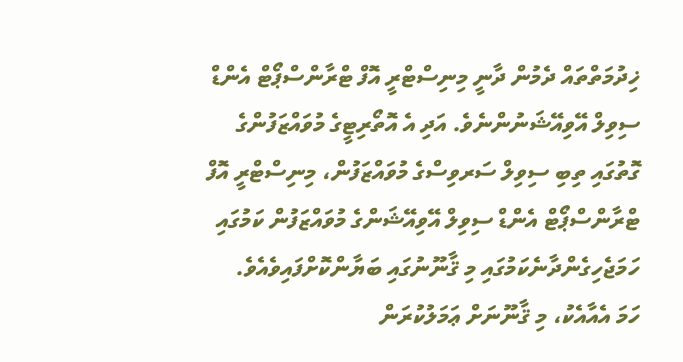ޚިދުމަތްތައް ދެމުން ދާނީ މިނިސްޓްރީ އޮފް ޓްރާންސްޕޯޓް އެންޑް ސިވިލް އޭވިއޭޝަނުންނެވެ. އަދި އެ އޮތޯރިޓީގެ މުވައްޒަފުންގެ ގޮތުގައި ތިބި ސިވިލް ސަރވިސްގެ މުވައްޒަފުން، މިނިސްޓްރީ އޮފް ޓްރާންސްޕޯޓް އެންޑް ސިވިލް އޭވިއޭޝަންގެ މުވައްޒަފުން ކަމުގައި ހަމަޖެހިގެންދާނެކަމުގައި މި ޤާނޫނުގައި ބަޔާންކޮށްފައިވެއެވެ.
ހަމަ އެއާއެކު، މި ޤާނޫނަށް ޢަމަލުކުރަން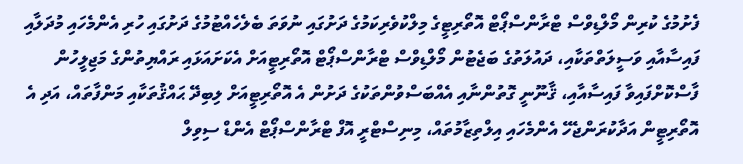ފެށުމުގެ ކުރިން މޯލްޑިވްސް ޓްރާންސްޕޯޓް އޮތޯރިޓީގެ މިލްކުވެރިކަމުގެ ދަށުގައި ނުވަތަ ބެލެހެއްޓުމުގެ ދަށުގައި ހުރި އެންމެހައި މުދަލާއި ފައިސާއާއި ވަސީލަތްތަކާއި، ދައުލަތުގެ ބަޖެޓުން މޯލްޑިވްސް ޓްރާންސްޕޯޓް އޮތޯރިޓީއަށް އެކަށައަޅައި ރައްޔިތުންގެ މަޖިލީހުން ފާސްކޮށްފައިވާ ފައިސާއާއި، ޤާނޫނީ ގޮތުންނާއި އެއްބަސްވުންތަކުގެ ދަށުން އެ އޮތޯރިޓީއަށް ލިބިދޭ ޙައްޤުތަކާއި މަންފާތައް، އަދި އެ އޮތޯރިޓީން އަދާކުރަންޖެހޭ އެންމެހައި އިލްތިޒާމުތައް، މިނިސްޓްރީ އޮފް ޓްރާންސްޕޯޓް އެންޑް ސިވިލް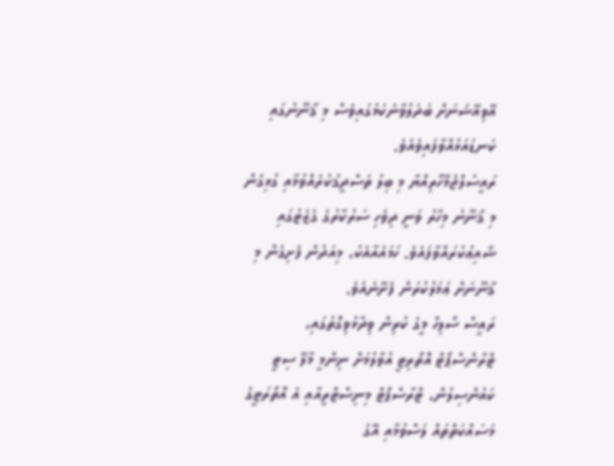އޭވިއޭޝަނަށް ބަދަލުވާނެކަމުގައިވެސް މި ޤާނޫނުގައި ކަނޑައަޅުއްވާފައިވެއެވެ.
ރައީސުލްޖުމްހޫރިއްޔާ މި ބިލު ތަސްދީޤުކުރެއްވުމާއި ގުޅިގެން މި ޤާނޫނު މިހާރު ވަނީ ދިވެހި ސަރުކާރުގެ ގެޒެޓުގައި ޝާއިޢުކުރައްވާފައެވެ. ހަމައެއާއެކު، މިއަދުން ފެށިގެން މި ޤާނޫނަށް ޢަމަލުކުރަން ފެށޭނެއެވެ.
ރައީސް ސޯލިހް މީގެ ކުރިން ވިދާޅުވިގޮތުގައި، ޓްރާންސްޕޯޓް އޮތޯރިޓީ އުވާލުމަށް ނިންމީ މާލޭ ސިޓީ ކައުންސިލުން، ޓްރާސްޕޯޓް މިނިސްޓްރީއާއި އެ އޮތޯރަޓީގެ މަސައްކަތްތައް ލަސްވުމާއި އޭގެ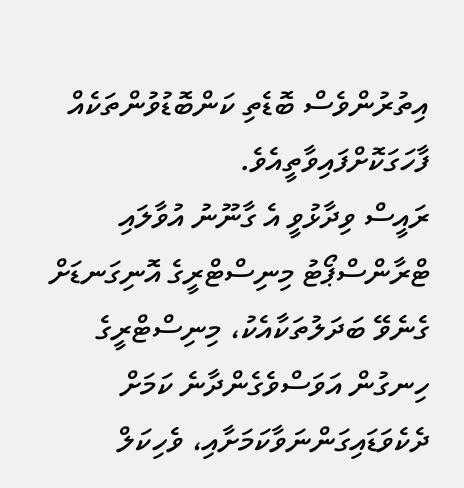އިތުރުންވެސް ބޮޑެތި ކަންބޮޑުވުންތަކެއް ފާހަގަކޮށްފައިވާތީއެވެ.
ރައީސް ވިދާޅުވީ އެ ގާނޫނު އުވާލައި ޓްރާންސްޕޯޓު މިނިސްޓްރީގެ އޮނިގަނޑަށް ގެނެވޭ ބަދަލުތަކާއެކު، މިނިސްޓްރީގެ ހިނގުން އަވަސްވެގެންދާނެ ކަމަށް ދެކެވަޑައިގަންނަވާކަމަށާއި، ވެހިކަލް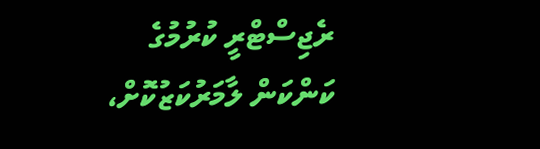ރެޖިސްޓްރީ ކުރުމުގެ ކަންކަން ލާމަރުކަޒުކޮށް،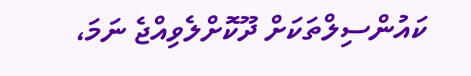ކައުންސިލްތަކަށް ދޫކޮށްލެވިއްޖެ ނަމަ،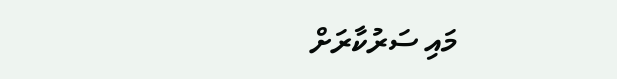މައި ސަރުކާރަށް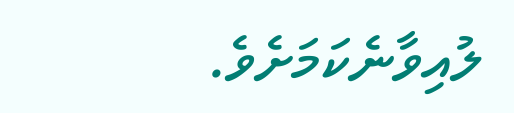ލުއިވާނެކަމަށެވެ.